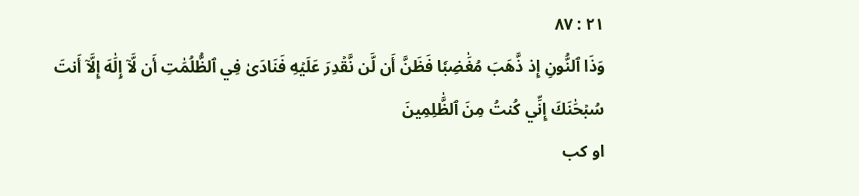٢١ : ٨٧
وَذَا ٱلنُّونِ إِذ ذَّهَبَ مُغَٰضِبٗا فَظَنَّ أَن لَّن نَّقۡدِرَ عَلَيۡهِ فَنَادَىٰ فِي ٱلظُّلُمَٰتِ أَن لَّآ إِلَٰهَ إِلَّآ أَنتَ سُبۡحَٰنَكَ إِنِّي كُنتُ مِنَ ٱلظَّٰلِمِينَ
او كب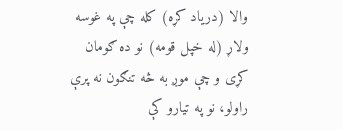والا (درياد كړه) كله چې په غوسه ولاړ (له خپل قومه) نو ده ګومان كړى و چې موږ به څه تنګون نه پرې راولو، نو په تيارو كې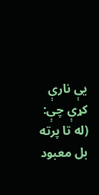يې نارې كړې چې: (له تا پرته بل معبود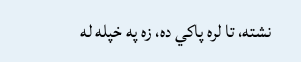نشته، تا لره پاكي ده، زه په خپله له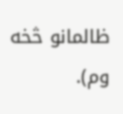ظالمانو څخه وم).